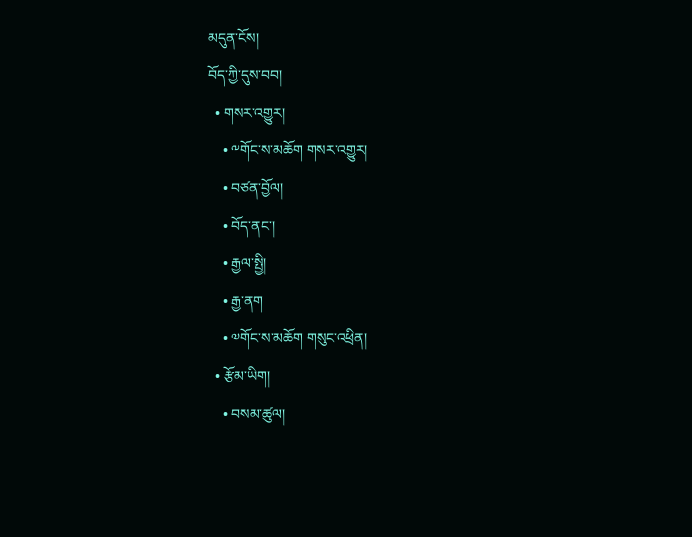མདུན་ངོས།
བོད་ཀྱི་དུས་བབ།
  • གསར་འགྱུར།
    • ༸གོང་ས་མཆོག གསར་འགྱུར།
    • བཙན་བྱོལ།
    • བོད་ནང་།
    • རྒྱལ་སྤྱི།
    • རྒྱ་ནག
    • ༧གོང་ས་མཆོག གསུང་འཕྲིན།
  • རྩོམ་ཡིག།
    • བསམ་ཚུལ།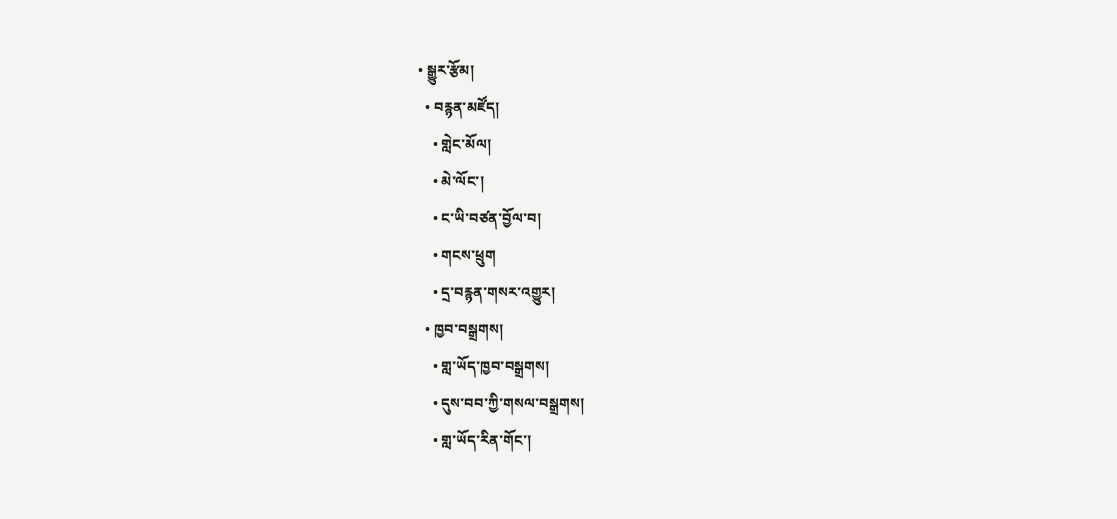• སྒྱུར་རྩོམ།
  • བརྙན་མཛོད།
    • གླེང་མོལ།
    • མེ་ལོང་།
    • ང་ཡི་བཙན་བྱོལ་བ།
    • གངས་ཕྲུག
    • དྲ་བརྙན་གསར་འགྱུར།
  • ཁྱབ་བསྒྲགས།
    • གླ་ཡོད་ཁྱབ་བསྒྲགས།
    • དུས་བབ་ཀྱི་གསལ་བསྒྲགས།
    • གླ་ཡོད་རིན་གོང་།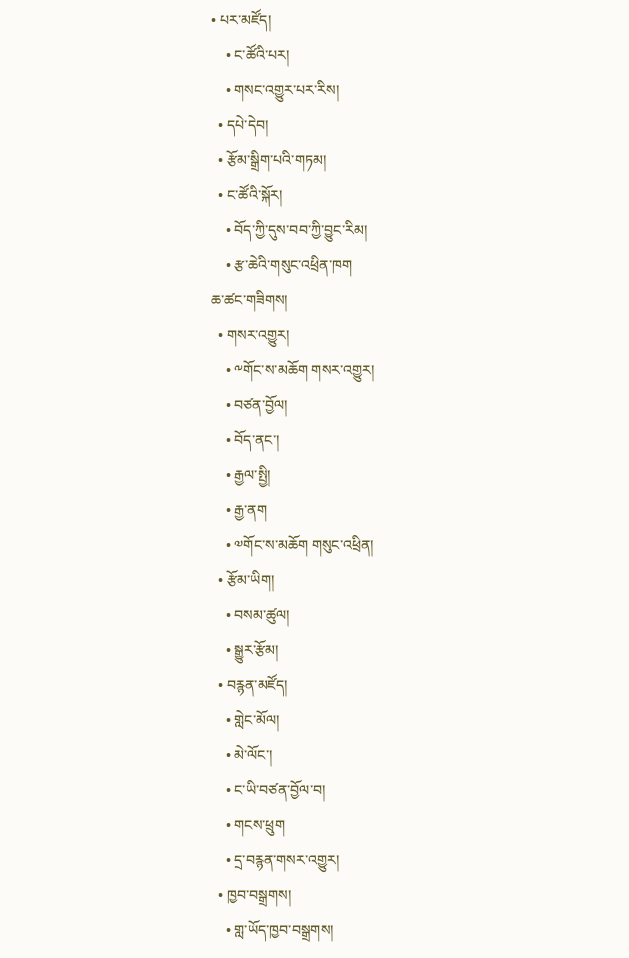• པར་མཛོད།
    • ང་ཚོའི་པར།
    • གསང་འགྱུར་པར་རིས།
  • དཔེ་དེབ།
  • རྩོམ་སྒྲིག་པའི་གཏམ།
  • ང་ཚོའི་སྐོར།
    • བོད་ཀྱི་དུས་བབ་ཀྱི་བྱུང་རིམ།
    • རྩ་ཆེའི་གསུང་འཕྲིན་ཁག
ཆ་ཚང་གཟིགས།
  • གསར་འགྱུར།
    • ༸གོང་ས་མཆོག གསར་འགྱུར།
    • བཙན་བྱོལ།
    • བོད་ནང་།
    • རྒྱལ་སྤྱི།
    • རྒྱ་ནག
    • ༧གོང་ས་མཆོག གསུང་འཕྲིན།
  • རྩོམ་ཡིག།
    • བསམ་ཚུལ།
    • སྒྱུར་རྩོམ།
  • བརྙན་མཛོད།
    • གླེང་མོལ།
    • མེ་ལོང་།
    • ང་ཡི་བཙན་བྱོལ་བ།
    • གངས་ཕྲུག
    • དྲ་བརྙན་གསར་འགྱུར།
  • ཁྱབ་བསྒྲགས།
    • གླ་ཡོད་ཁྱབ་བསྒྲགས།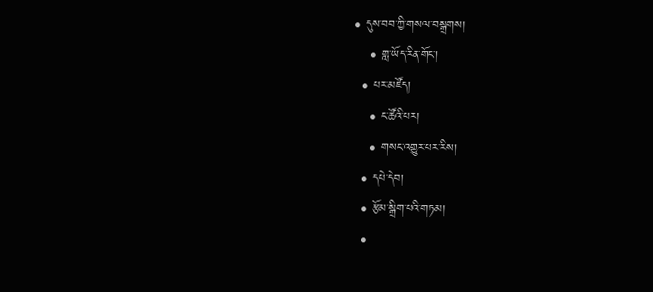• དུས་བབ་ཀྱི་གསལ་བསྒྲགས།
    • གླ་ཡོད་རིན་གོང་།
  • པར་མཛོད།
    • ང་ཚོའི་པར།
    • གསང་འགྱུར་པར་རིས།
  • དཔེ་དེབ།
  • རྩོམ་སྒྲིག་པའི་གཏམ།
  •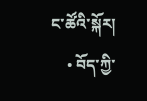ང་ཚོའི་སྐོར།
    • བོད་ཀྱི་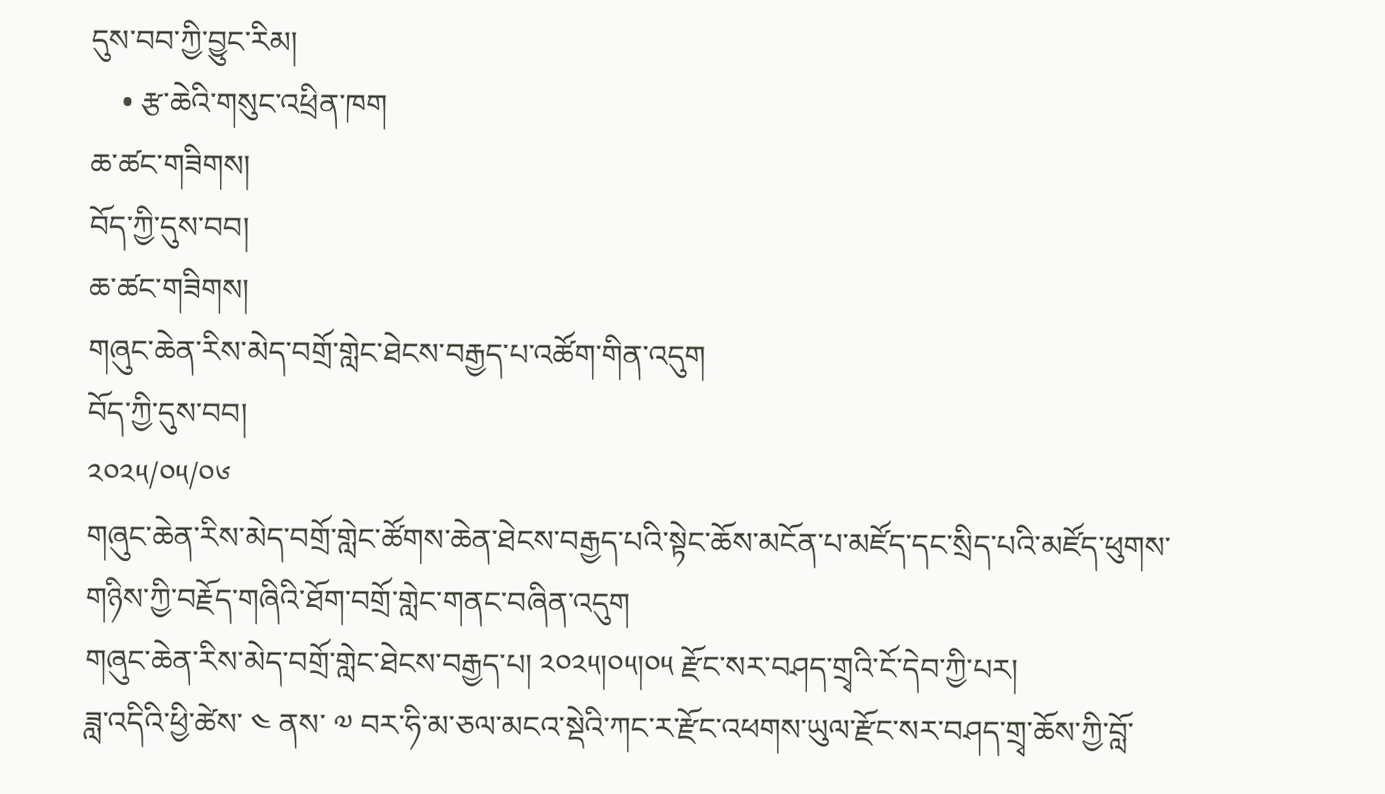དུས་བབ་ཀྱི་བྱུང་རིམ།
    • རྩ་ཆེའི་གསུང་འཕྲིན་ཁག
ཆ་ཚང་གཟིགས།
བོད་ཀྱི་དུས་བབ།
ཆ་ཚང་གཟིགས།
གཞུང་ཆེན་རིས་མེད་བགྲོ་གླེང་ཐེངས་བརྒྱད་པ་འཚོག་གིན་འདུག
བོད་ཀྱི་དུས་བབ།
༢༠༢༥/༠༥/༠༦
གཞུང་ཆེན་རིས་མེད་བགྲོ་གླེང་ཚོགས་ཆེན་ཐེངས་བརྒྱད་པའི་སྟེང་ཆོས་མངོན་པ་མཛོད་དང་སྲིད་པའི་མཛོད་ཕུགས་གཉིས་ཀྱི་བརྗོད་གཞིའི་ཐོག་བགྲོ་གླེང་གནང་བཞིན་འདུག
གཞུང་ཆེན་རིས་མེད་བགྲོ་གླེང་ཐེངས་བརྒྱད་པ། ༢༠༢༥།༠༥།༠༥ རྫོང་སར་བཤད་གྲྭའི་ངོ་དེབ་ཀྱི་པར།
ཟླ་འདིའི་ཕྱི་ཚེས་ ༤ ནས་ ༧ བར་ཧི་མ་ཅལ་མངའ་སྡེའི་ཀང་ར་རྫོང་འཕགས་ཡུལ་རྫོང་སར་བཤད་གྲྭ་ཆོས་ཀྱི་བློ་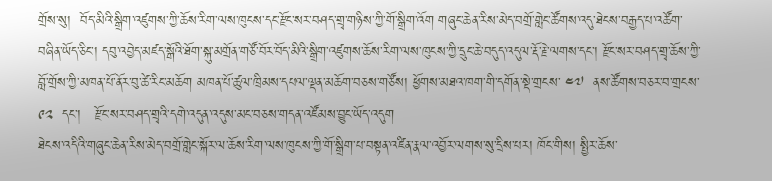གྲོས་སུ།  བོད་མིའི་སྒྲིག་འཛུགས་ཀྱི་ཆོས་རིག་ལས་ཁུངས་དང་རྫོང་སར་བཤད་གྲྭ་གཉིས་ཀྱི་གོ་སྒྲིག་འོག གཞུང་ཆེན་རིས་མེད་བགྲོ་གླེང་ཚོགས་འདུ་ཐེངས་བརྒྱད་པ་འཚོག་བཞིན་ཡོད་ཅིང་། དབུ་འབྱེད་མཛད་སྒོའི་ཐོག་སྐུ་མགྲོན་གཙོ་བོར་བོད་མིའི་སྒྲིག་འཛུགས་ཆོས་རིག་ལས་ཁུངས་ཀྱི་དྲུང་ཆེ་བདུད་འདུལ་རྡོ་རྗེ་ལགས་དང་། རྫོང་སར་བཤད་གྲྭ་ཆོས་ཀྱི་བློ་གྲོས་ཀྱི་མཁན་པོ་ནོར་བུ་ཚེ་རིང་མཆོག མཁན་པོ་ཚུལ་ཁྲིམས་དཔལ་ལྡན་མཆོག་བཅས་གཙོས། ཕྱོགས་མཐའ་ཁག་གི་དགོན་སྡེ་གྲངས་ ༤༧  ནས་ཚོགས་བཅར་བ་གྲངས་ ༩༢  དང་།   རྫོང་སར་བཤད་གྲྭའི་དགེ་འདུན་འདུས་མང་བཅས་གདན་འཛོམས་བྱུང་ཡོད་འདུག
ཐེངས་འདིའི་གཞུང་ཆེན་རིས་མེད་བགྲོ་གླེང་སྐོར་ལ་ཆོས་རིག་ལས་ཁུངས་ཀྱི་གོ་སྒྲིག་པ་བསྟན་འཛིན་རྣལ་འབྱོར་ལགས་སུ་དྲིས་པར། ཁོང་གིས། སྤྱིར་ཆོས་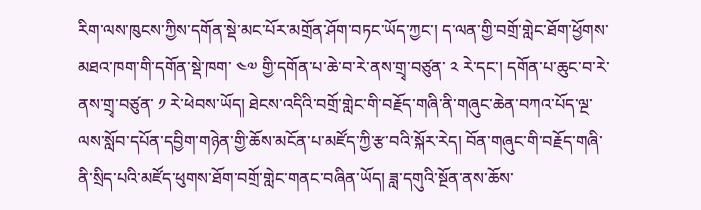རིག་ལས་ཁུངས་ཀྱིས་དགོན་སྡེ་མང་པོར་མགྲོན་ཤོག་བཏང་ཡོད་ཀྱང་། ད་ལན་གྱི་བགྲོ་གླེང་ཐོག་ཕྱོགས་མཐའ་ཁག་གི་དགོན་སྡེ་ཁག་ ༤༧ གྱི་དགོན་པ་ཆེ་བ་རེ་ནས་གྲྭ་བཙུན་ ༢ རེ་དང་། དགོན་པ་ཆུང་བ་རེ་ནས་གྲྭ་བཙུན་ ༡ རེ་ཕེབས་ཡོད། ཐེངས་འདིའི་བགྲོ་གླེང་གི་བརྗོད་གཞི་ནི་གཞུང་ཆེན་བཀའ་པོད་ལྔ་ལས་སློབ་དཔོན་དབྱིག་གཉེན་གྱི་ཆོས་མངོན་པ་མཛོད་ཀྱི་རྩ་བའི་སྐོར་རེད། བོན་གཞུང་གི་བརྗོད་གཞི་ནི་སྲིད་པའི་མཛོད་ཕུགས་ཐོག་བགྲོ་གླེང་གནང་བཞིན་ཡོད། ཟླ་དགུའི་སྔོན་ནས་ཆོས་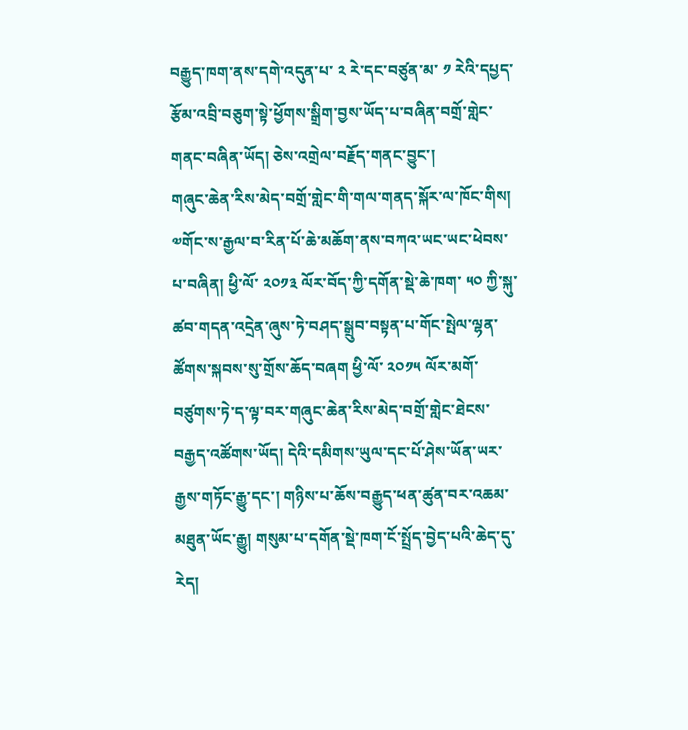བརྒྱུད་ཁག་ནས་དགེ་འདུན་པ་ ༢ རེ་དང་བཙུན་མ་ ༡ རེའི་དཔྱད་རྩོམ་འབྲི་བཅུག་སྟེ་ཕྱོགས་སྒྲིག་བྱས་ཡོད་པ་བཞིན་བགྲོ་གླེང་གནང་བཞིན་ཡོད། ཅེས་འགྲེལ་བརྗོད་གནང་བྱུང་།
གཞུང་ཆེན་རིས་མེད་བགྲོ་གླེང་གི་གལ་གནད་སྐོར་ལ་ཁོང་གིས། ༧གོང་ས་རྒྱལ་བ་རིན་པོ་ཆེ་མཆོག་ནས་བཀའ་ཡང་ཡང་ཕེབས་པ་བཞིན། ཕྱི་ལོ་ ༢༠༡༣ ལོར་བོད་ཀྱི་དགོན་སྡེ་ཆེ་ཁག་ ༥༠ ཀྱི་སྐུ་ཚབ་གདན་འདྲེན་ཞུས་ཏེ་བཤད་སྒྲུབ་བསྟན་པ་གོང་སྤེལ་ལྷན་ཚོགས་སྐབས་སུ་གྲོས་ཆོད་བཞག ཕྱི་ལོ་ ༢༠༡༥ ལོར་མགོ་བཙུགས་ཏེ་ད་ལྟ་བར་གཞུང་ཆེན་རིས་མེད་བགྲོ་གླེང་ཐེངས་བརྒྱད་འཚོགས་ཡོད། དེའི་དམིགས་ཡུལ་དང་པོ་ཤེས་ཡོན་ཡར་རྒྱས་གཏོང་རྒྱུ་དང་། གཉིས་པ་ཆོས་བརྒྱུད་ཕན་ཚུན་བར་འཆམ་མཐུན་ཡོང་རྒྱུ། གསུམ་པ་དགོན་སྡེ་ཁག་ངོ་སྤྲོད་བྱེད་པའི་ཆེད་དུ་རེད།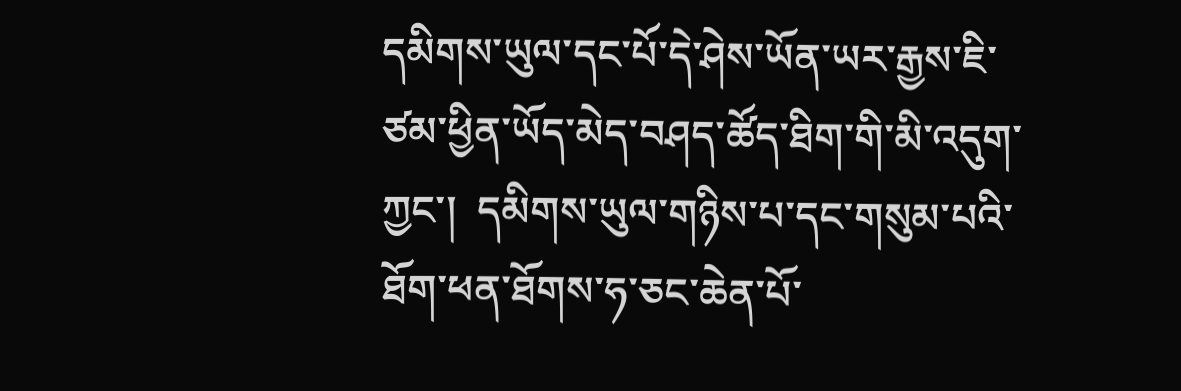དམིགས་ཡུལ་དང་པོ་དེ་ཤེས་ཡོན་ཡར་རྒྱས་ཇི་ཙམ་ཕྱིན་ཡོད་མེད་བཤད་ཚོད་ཐིག་གི་མི་འདུག་ཀྱང་།  དམིགས་ཡུལ་གཉིས་པ་དང་གསུམ་པའི་ཐོག་ཕན་ཐོགས་ཧ་ཅང་ཆེན་པོ་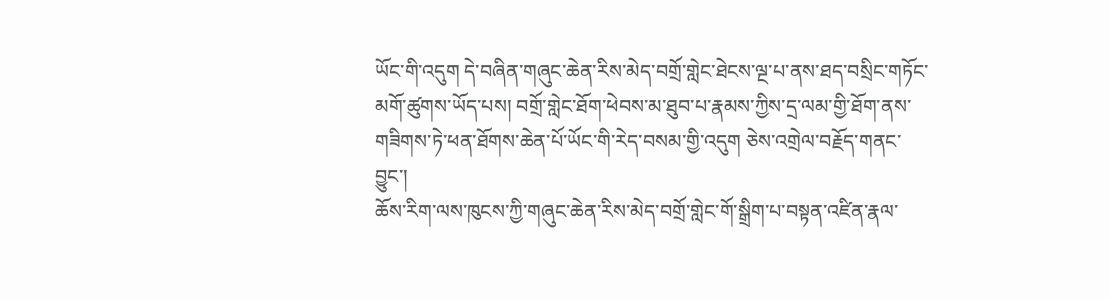ཡོང་གི་འདུག དེ་བཞིན་གཞུང་ཆེན་རིས་མེད་བགྲོ་གླེང་ཐེངས་ལྔ་པ་ནས་ཐད་བསྲིང་གཏོང་མགོ་ཚུགས་ཡོད་པས། བགྲོ་གླེང་ཐོག་ཕེབས་མ་ཐུབ་པ་རྣམས་ཀྱིས་དྲ་ལམ་གྱི་ཐོག་ནས་གཟིགས་ཏེ་ཕན་ཐོགས་ཆེན་པོ་ཡོང་གི་རེད་བསམ་གྱི་འདུག ཅེས་འགྲེལ་བརྗོད་གནང་བྱུང་།
ཆོས་རིག་ལས་ཁུངས་ཀྱི་གཞུང་ཆེན་རིས་མེད་བགྲོ་གླེང་གོ་སྒྲིག་པ་བསྟན་འཛིན་རྣལ་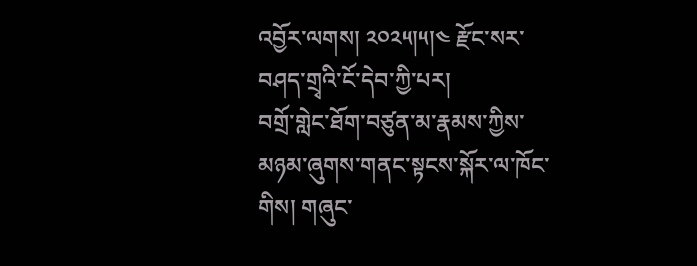འབྱོར་ལགས། ༢༠༢༥།༥།༤ རྫོང་སར་བཤད་གྲྭའི་ངོ་དེབ་ཀྱི་པར།
བགྲོ་གླེང་ཐོག་བཙུན་མ་རྣམས་ཀྱིས་མཉམ་ཞུགས་གནང་སྟངས་སྐོར་ལ་ཁོང་གིས། གཞུང་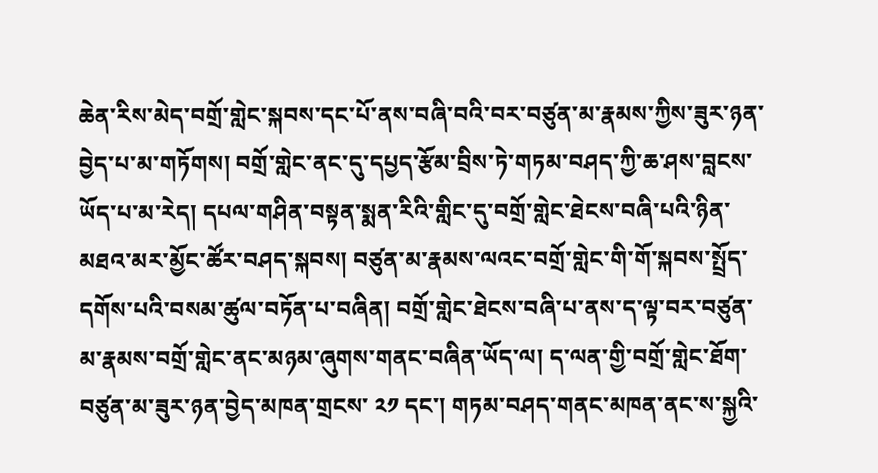ཆེན་རིས་མེད་བགྲོ་གླེང་སྐབས་དང་པོ་ནས་བཞི་བའི་བར་བཙུན་མ་རྣམས་ཀྱིས་ཟུར་ཉན་བྱེད་པ་མ་གཏོགས། བགྲོ་གླེང་ནང་དུ་དཔྱད་རྩོམ་བྲིས་ཏེ་གཏམ་བཤད་ཀྱི་ཆ་ཤས་བླངས་ཡོད་པ་མ་རེད། དཔལ་གཤིན་བསྟན་སྨན་རིའི་གླིང་དུ་བགྲོ་གླེང་ཐེངས་བཞི་པའི་ཉིན་མཐའ་མར་མྱོང་ཚོར་བཤད་སྐབས། བཙུན་མ་རྣམས་ལའང་བགྲོ་གླེང་གི་གོ་སྐབས་སྤྲོད་དགོས་པའི་བསམ་ཚུལ་བཏོན་པ་བཞིན། བགྲོ་གླེང་ཐེངས་བཞི་པ་ནས་ད་ལྟ་བར་བཙུན་མ་རྣམས་བགྲོ་གླེང་ནང་མཉམ་ཞུགས་གནང་བཞིན་ཡོད་ལ། ད་ལན་གྱི་བགྲོ་གླེང་ཐོག་བཙུན་མ་ཟུར་ཉན་བྱེད་མཁན་གྲངས་ ༢༡ དང་། གཏམ་བཤད་གནང་མཁན་ནང་ས་སྐྱའི་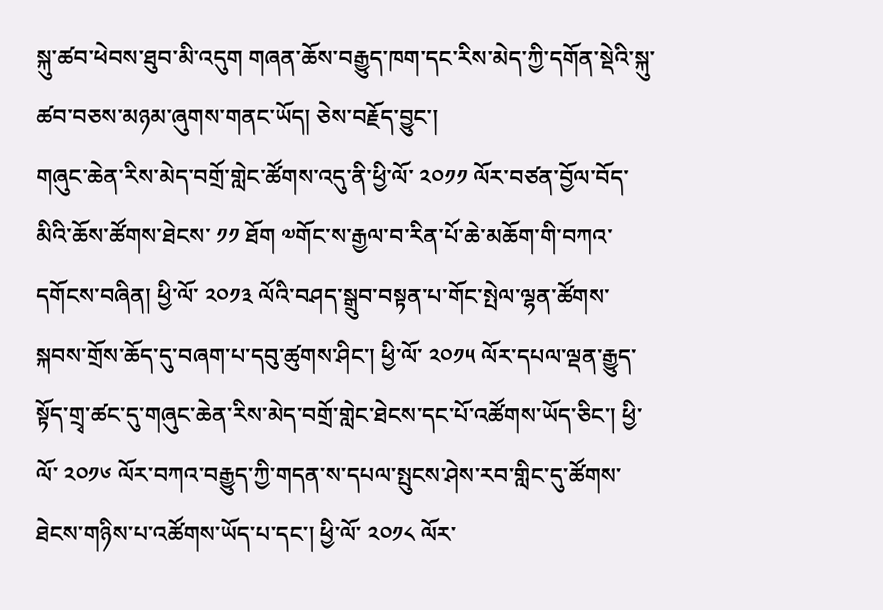སྐུ་ཚབ་ཕེབས་ཐུབ་མི་འདུག གཞན་ཆོས་བརྒྱུད་ཁག་དང་རིས་མེད་ཀྱི་དགོན་སྡེའི་སྐུ་ཚབ་བཅས་མཉམ་ཞུགས་གནང་ཡོད། ཅེས་བརྗོད་བྱུང་།
གཞུང་ཆེན་རིས་མེད་བགྲོ་གླེང་ཚོགས་འདུ་ནི་ཕྱི་ལོ་ ༢༠༡༡ ལོར་བཙན་བྱོལ་བོད་མིའི་ཆོས་ཚོགས་ཐེངས་ ༡༡ ཐོག ༧གོང་ས་རྒྱལ་བ་རིན་པོ་ཆེ་མཆོག་གི་བཀའ་དགོངས་བཞིན། ཕྱི་ལོ་ ༢༠༡༣ ལོའི་བཤད་སྒྲུབ་བསྟན་པ་གོང་སྤེལ་ལྷན་ཚོགས་སྐབས་གྲོས་ཆོད་དུ་བཞག་པ་དབུ་ཚུགས་ཤིང་། ཕྱི་ལོ་ ༢༠༡༥ ལོར་དཔལ་ལྡན་རྒྱུད་སྟོད་གྲྭ་ཚང་དུ་གཞུང་ཆེན་རིས་མེད་བགྲོ་གླེང་ཐེངས་དང་པོ་འཚོགས་ཡོད་ཅིང་། ཕྱི་ལོ་ ༢༠༡༦ ལོར་བཀའ་བརྒྱུད་ཀྱི་གདན་ས་དཔལ་སྤུངས་ཤེས་རབ་གླིང་དུ་ཚོགས་ཐེངས་གཉིས་པ་འཚོགས་ཡོད་པ་དང་། ཕྱི་ལོ་ ༢༠༡༨ ལོར་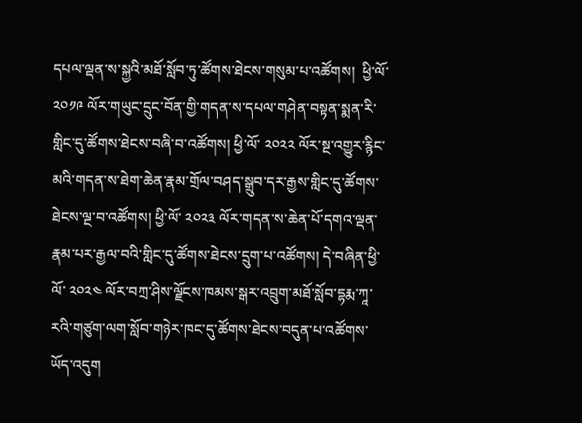དཔལ་ལྡན་ས་སྐྱའི་མཐོ་སློབ་ཏུ་ཚོགས་ཐེངས་གསུམ་པ་འཚོགས།  ཕྱི་ལོ་ ༢༠༡༩ ལོར་གཡུང་དྲུང་བོན་གྱི་གདན་ས་དཔལ་གཤེན་བསྟན་སྨན་རི་གླིང་དུ་ཚོགས་ཐེངས་བཞི་བ་འཚོགས། ཕྱི་ལོ་ ༢༠༢༢ ལོར་སྔ་འགྱུར་རྙིང་མའི་གདན་ས་ཐེག་ཆེན་རྣམ་གྲོལ་བཤད་སྒྲུབ་དར་རྒྱས་གླིང་དུ་ཚོགས་ཐེངས་ལྔ་བ་འཚོགས། ཕྱི་ལོ་ ༢༠༢༣ ལོར་གདན་ས་ཆེན་པོ་དགའ་ལྡན་རྣམ་པར་རྒྱལ་བའི་གླིང་དུ་ཚོགས་ཐེངས་དྲུག་པ་འཚོགས། དེ་བཞིན་ཕྱི་ལོ་ ༢༠༢༤ ལོར་བཀྲ་ཤིས་ལྗོངས་ཁམས་སྒར་འབྲུག་མཐོ་སློབ་དྷརྨ་ཀཱ་རའི་གཙུག་ལག་སློབ་གཉེར་ཁང་དུ་ཚོགས་ཐེངས་བདུན་པ་འཚོགས་ཡོད་འདུག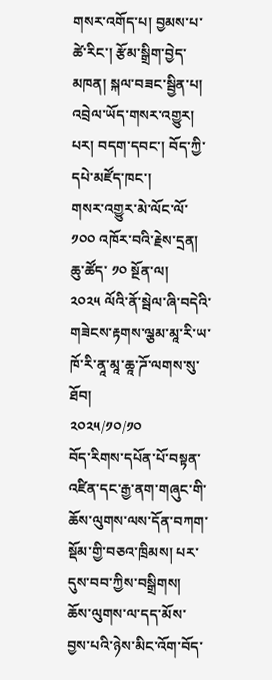གསར་འགོད་པ། བྱམས་པ་ཚེ་རིང་། རྩོམ་སྒྲིག་བྱེད་མཁན། སྐལ་བཟང་སྦྱིན་པ།
འབྲེལ་ཡོད་གསར་འགྱུར།
པར། བདག་དབང་། བོད་ཀྱི་དཔེ་མཛོད་ཁང་།
གསར་འགྱུར་མེ་ལོང་ལོ་ ༡༠༠ འཁོར་བའི་རྗེས་དྲན།
ཆུ་ཚོད་ ༡༠ སྔོན་ལ།
༢༠༢༥ ལོའི་ནོ་སྦེལ་ཞི་བདེའི་གཟེངས་རྟགས་ལྕམ་མཱ་རི་ཡ་ཁོ་རི་ནཱ་མཱ་ཆཱ་ཌོ་ལགས་སུ་ཐོབ།
༢༠༢༥/༡༠/༡༠
བོད་རིགས་དཔོན་པོ་བསྟན་འཛིན་དང་རྒྱ་ནག་གཞུང་གི་ཆོས་ལུགས་ལས་དོན་བཀག་སྡོམ་གྱི་བཅའ་ཁྲིམས། པར་དུས་བབ་ཀྱིས་བསྒྲིགས།
ཆོས་ལུགས་ལ་དད་མོས་བྱས་པའི་ཉེས་མིང་འོག་བོད་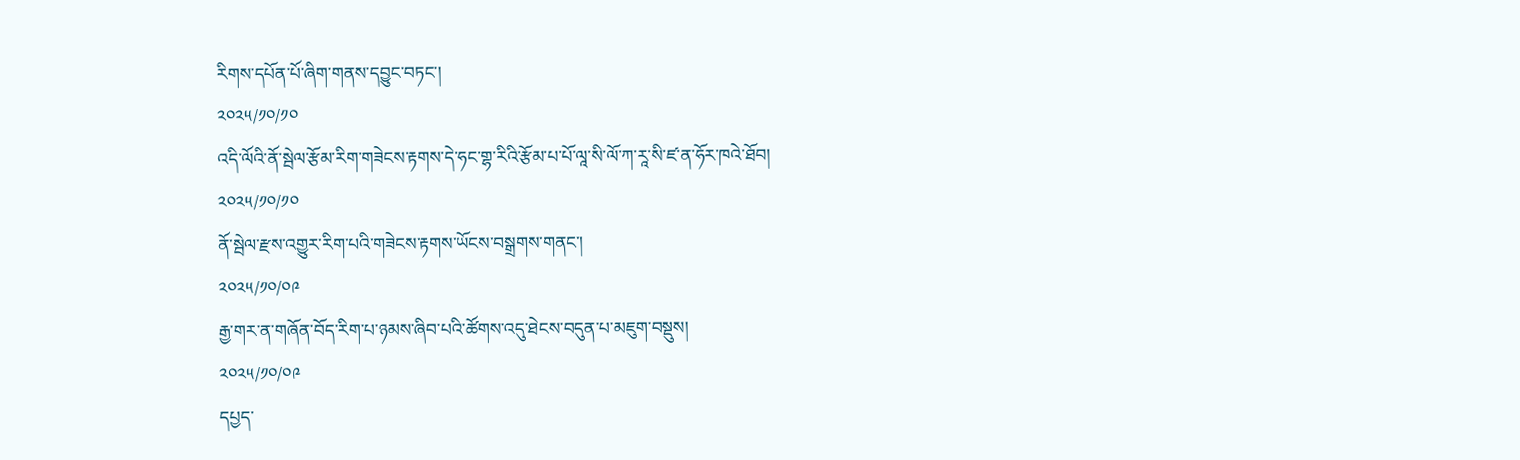རིགས་དཔོན་པོ་ཞིག་གནས་དབྱུང་བཏང་།
༢༠༢༥/༡༠/༡༠
འདི་ལོའི་ནོ་སྦེལ་རྩོམ་རིག་གཟེངས་རྟགས་དེ་ཧང་གྷ་རིའི་རྩོམ་པ་པོ་ལཱ་སི་ལོ་ཀ་རཱ་སི་ཛ་ན་ཧོར་ཁའེ་ཐོབ།
༢༠༢༥/༡༠/༡༠
ནོ་སྦེལ་རྫས་འགྱུར་རིག་པའི་གཟེངས་རྟགས་ཡོངས་བསྒྲགས་གནང་།
༢༠༢༥/༡༠/༠༩
རྒྱ་གར་ན་གཞོན་བོད་རིག་པ་ཉམས་ཞིབ་པའི་ཚོགས་འདུ་ཐེངས་བདུན་པ་མཇུག་བསྡུས།
༢༠༢༥/༡༠/༠༩
དཔྱད་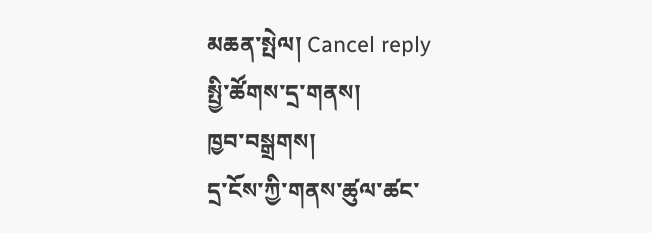མཆན་སྤེལ། Cancel reply
སྤྱི་ཚོགས་དྲ་གནས།
ཁྱབ་བསྒྲགས།
དྲ་ངོས་ཀྱི་གནས་ཚུལ་ཚང་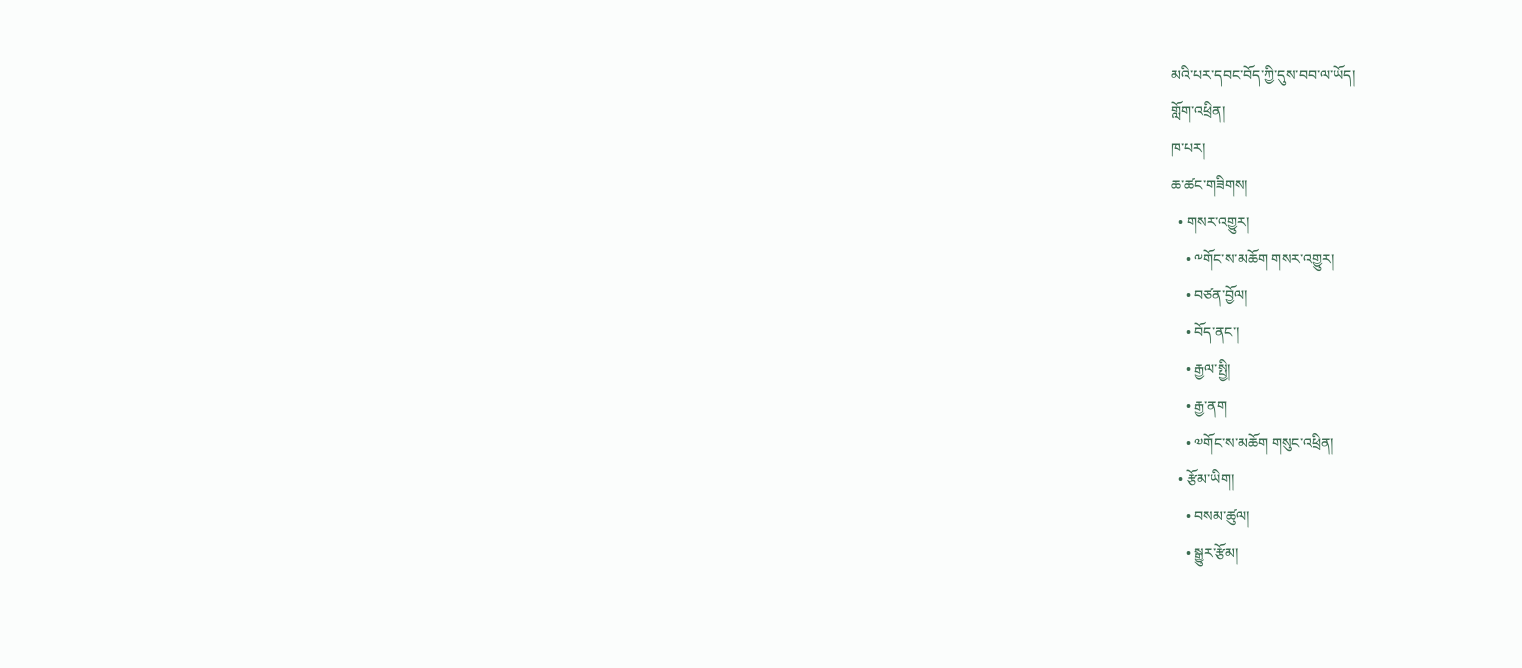མའི་པར་དབང་བོད་ཀྱི་དུས་བབ་ལ་ཡོད།
གློག་འཕྲིན།
ཁ་པར།
ཆ་ཚང་གཟིགས།
  • གསར་འགྱུར།
    • ༸གོང་ས་མཆོག གསར་འགྱུར།
    • བཙན་བྱོལ།
    • བོད་ནང་།
    • རྒྱལ་སྤྱི།
    • རྒྱ་ནག
    • ༧གོང་ས་མཆོག གསུང་འཕྲིན།
  • རྩོམ་ཡིག།
    • བསམ་ཚུལ།
    • སྒྱུར་རྩོམ།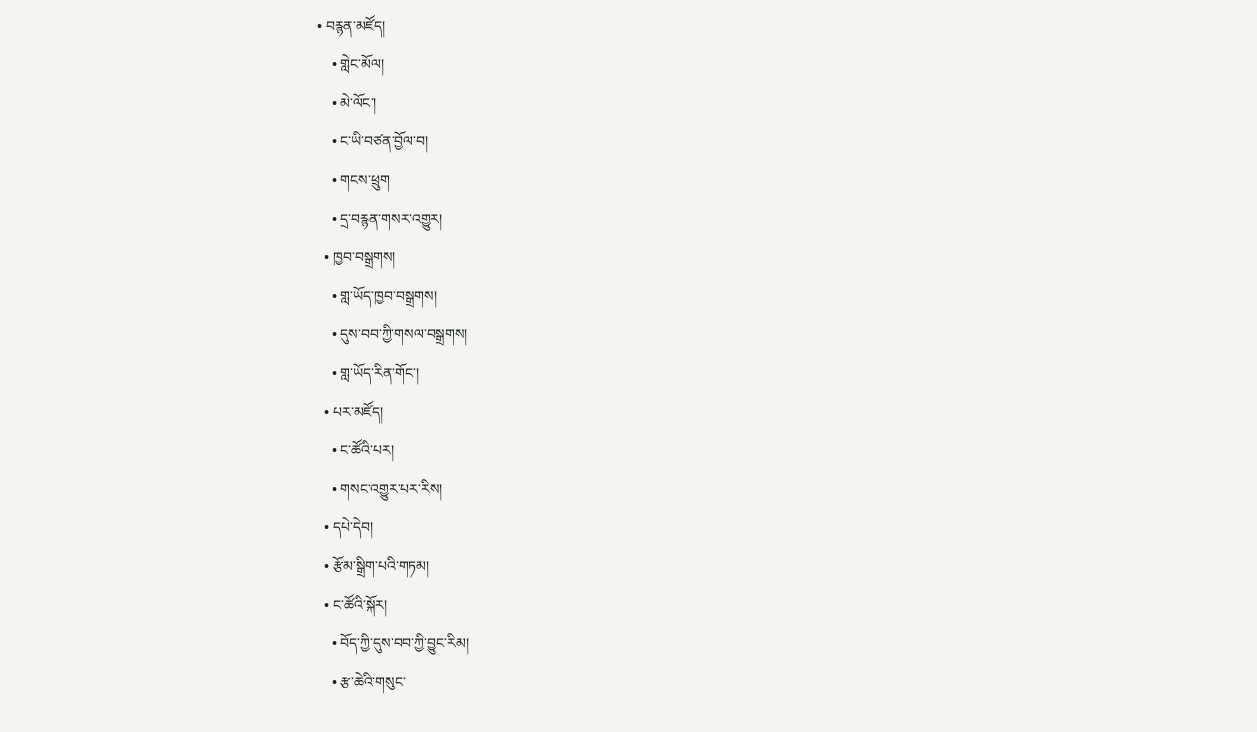• བརྙན་མཛོད།
    • གླེང་མོལ།
    • མེ་ལོང་།
    • ང་ཡི་བཙན་བྱོལ་བ།
    • གངས་ཕྲུག
    • དྲ་བརྙན་གསར་འགྱུར།
  • ཁྱབ་བསྒྲགས།
    • གླ་ཡོད་ཁྱབ་བསྒྲགས།
    • དུས་བབ་ཀྱི་གསལ་བསྒྲགས།
    • གླ་ཡོད་རིན་གོང་།
  • པར་མཛོད།
    • ང་ཚོའི་པར།
    • གསང་འགྱུར་པར་རིས།
  • དཔེ་དེབ།
  • རྩོམ་སྒྲིག་པའི་གཏམ།
  • ང་ཚོའི་སྐོར།
    • བོད་ཀྱི་དུས་བབ་ཀྱི་བྱུང་རིམ།
    • རྩ་ཆེའི་གསུང་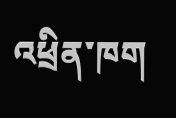འཕྲིན་ཁག